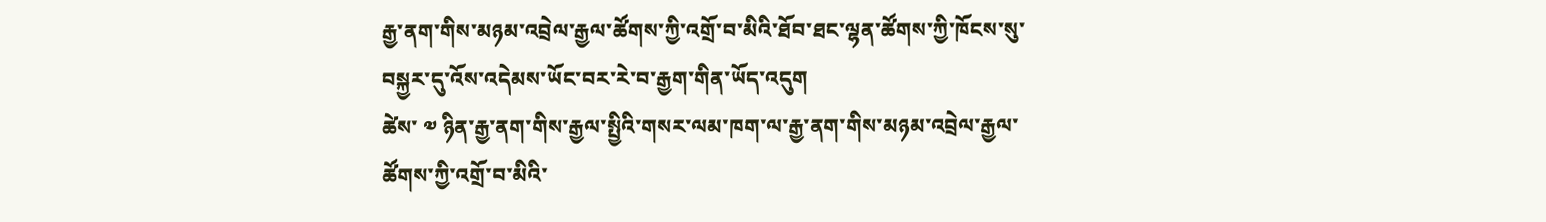རྒྱ་ནག་གིས་མཉམ་འབྲེལ་རྒྱལ་ཚོགས་ཀྱི་འགྲོ་བ་མིའི་ཐོབ་ཐང་ལྷན་ཚོགས་ཀྱི་ཁོངས་སུ་བསྐྱར་དུ་འོས་འདེམས་ཡོང་བར་རེ་བ་རྒྱག་གིན་ཡོད་འདུག
ཚེས་ ༧ ཉིན་རྒྱ་ནག་གིས་རྒྱལ་སྤྱིའི་གསར་ལམ་ཁག་ལ་རྒྱ་ནག་གིས་མཉམ་འབྲེལ་རྒྱལ་ཚོགས་ཀྱི་འགྲོ་བ་མིའི་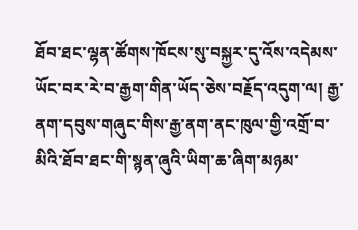ཐོབ་ཐང་ལྷན་ཚོགས་ཁོངས་སུ་བསྐྱར་དུ་འོས་འདེམས་ཡོང་བར་རེ་བ་རྒྱག་གིན་ཡོད་ཅེས་བརྗོད་འདུག་ལ། རྒྱ་ནག་དབུས་གཞུང་གིས་རྒྱ་ནག་ནང་ཁུལ་གྱི་འགྲོ་བ་མིའི་ཐོབ་ཐང་གི་སྙན་ཞུའི་ཡིག་ཆ་ཞིག་མཉམ་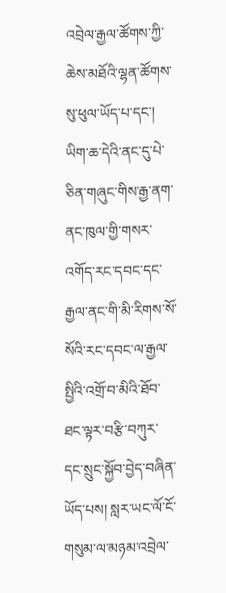འབྲེལ་རྒྱལ་ཚོགས་ཀྱི་ཆེས་མཐོའི་ལྷན་ཚོགས་སུ་ཕུལ་ཡོད་པ་དང་། ཡིག་ཆ་དེའི་ནང་དུ་པེ་ཅིན་གཞུང་གིས་རྒྱ་ནག་ནང་ཁུལ་གྱི་གསར་འགོད་རང་དབང་དང་རྒྱལ་ནང་གི་མི་རིགས་སོ་སོའི་རང་དབང་ལ་རྒྱལ་སྤྱིའི་འགྲོ་བ་མིའི་ཐོབ་ཐང་ལྟར་བརྩི་བཀུར་དང་སྲུང་སྐྱོབ་བྱེད་བཞིན་ཡོད་པས། སླར་ཡང་ལོ་ངོ་གསུམ་ལ་མཉམ་འབྲེལ་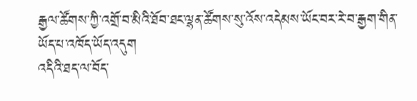རྒྱལ་ཚོགས་ཀྱི་འགྲོ་བ་མིའི་ཐོབ་ཐང་ལྷན་ཚོགས་སུ་འོས་འདེམས་ཡོང་བར་རེ་བ་རྒྱག་གིན་ཡོད་པ་འཁོད་ཡོད་འདུག
འདིའི་ཐད་ལ་བོད་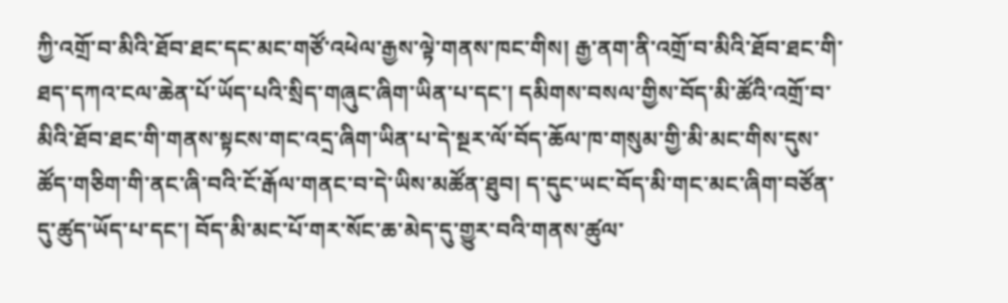ཀྱི་འགྲོ་བ་མིའི་ཐོབ་ཐང་དང་མང་གཙོ་འཕེལ་རྒྱས་ལྟེ་གནས་ཁང་གིས། རྒྱ་ནག་ནི་འགྲོ་བ་མིའི་ཐོབ་ཐང་གི་ཐད་དཀའ་ངལ་ཆེན་པོ་ཡོད་པའི་སྲིད་གཞུང་ཞིག་ཡིན་པ་དང་། དམིགས་བསལ་གྱིས་བོད་མི་ཚོའི་འགྲོ་བ་མིའི་ཐོབ་ཐང་གི་གནས་སྟངས་གང་འདྲ་ཞིག་ཡིན་པ་དེ་སྔར་ལོ་བོད་ཆོལ་ཁ་གསུམ་གྱི་མི་མང་གིས་དུས་ཚོད་གཅིག་གི་ནང་ཞི་བའི་ངོ་རྒོལ་གནང་བ་དེ་ཡིས་མཚོན་ཐུབ། ད་དུང་ཡང་བོད་མི་གང་མང་ཞིག་བཙོན་དུ་ཚུད་ཡོད་པ་དང་། བོད་མི་མང་པོ་གར་སོང་ཆ་མེད་དུ་གྱུར་བའི་གནས་ཚུལ་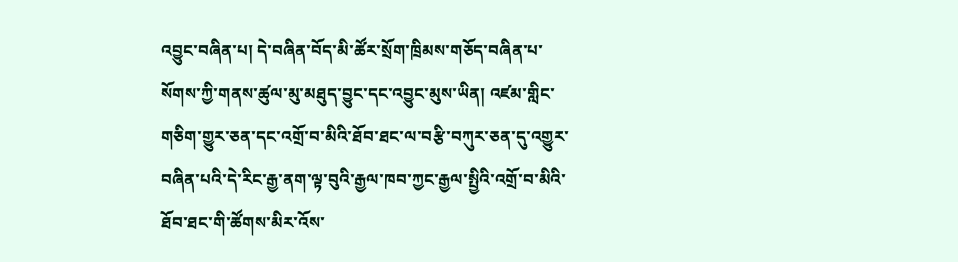འབྱུང་བཞིན་པ། དེ་བཞིན་བོད་མི་ཚོར་སྲོག་ཁྲིམས་གཅོད་བཞིན་པ་སོགས་ཀྱི་གནས་ཚུལ་མུ་མཐུད་བྱུང་དང་འབྱུང་མུས་ཡིན། འཛམ་གླིང་གཅིག་གྱུར་ཅན་དང་འགྲོ་བ་མིའི་ཐོབ་ཐང་ལ་བརྩི་བཀུར་ཅན་དུ་འགྱུར་བཞིན་པའི་དེ་རིང་རྒྱ་ནག་ལྟ་བུའི་རྒྱལ་ཁབ་ཀྱང་རྒྱལ་སྤྱིའི་འགྲོ་བ་མིའི་ཐོབ་ཐང་གི་ཚོགས་མིར་འོས་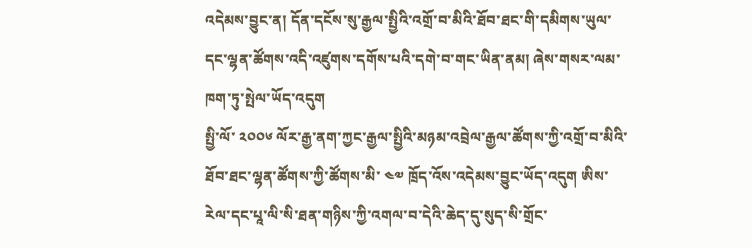འདེམས་བྱུང་ན། དོན་དངོས་སུ་རྒྱལ་སྤྱིའི་འགྲོ་བ་མིའི་ཐོབ་ཐང་གི་དམིགས་ཡུལ་དང་ལྷན་ཚོགས་འདི་འཛུགས་དགོས་པའི་དགེ་བ་གང་ཡིན་ནམ། ཞེས་གསར་ལམ་ཁག་ཏུ་སྤེལ་ཡོད་འདུག
སྤྱི་ལོ་ ༢༠༠༦ ལོར་རྒྱ་ནག་ཀྱང་རྒྱལ་སྤྱིའི་མཉམ་འབྲེལ་རྒྱལ་ཚོགས་ཀྱི་འགྲོ་བ་མིའི་ཐོབ་ཐང་ལྷན་ཚོགས་ཀྱི་ཚོགས་མི་ ༤༧ ཁྲོད་འོས་འདེམས་བྱུང་ཡོད་འདུག ཨིས་རེལ་དང་པཱ་ལི་སི་ཐན་གཉིས་ཀྱི་འགལ་བ་དེའི་ཆེད་དུ་སུད་སི་གྲོང་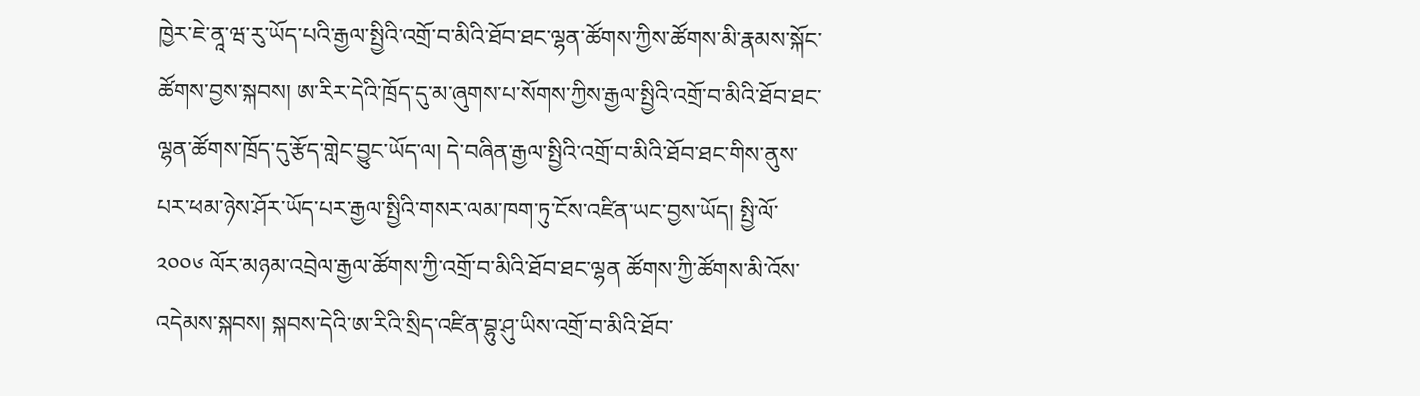ཁྱེར་ཇེ་ནཱ་ཝ་རུ་ཡོད་པའི་རྒྱལ་སྤྱིའི་འགྲོ་བ་མིའི་ཐོབ་ཐང་ལྷན་ཚོགས་ཀྱིས་ཚོགས་མི་རྣམས་སྐོང་ཚོགས་བྱས་སྐབས། ཨ་རིར་དེའི་ཁྲོད་དུ་མ་ཞུགས་པ་སོགས་ཀྱིས་རྒྱལ་སྤྱིའི་འགྲོ་བ་མིའི་ཐོབ་ཐང་ལྷན་ཚོགས་ཁྲོད་དུ་རྩོད་གླེང་བྱུང་ཡོད་ལ། དེ་བཞིན་རྒྱལ་སྤྱིའི་འགྲོ་བ་མིའི་ཐོབ་ཐང་གིས་ནུས་པར་ཕམ་ཉེས་ཤོར་ཡོད་པར་རྒྱལ་སྤྱིའི་གསར་ལམ་ཁག་ཏུ་ངོས་འཛིན་ཡང་བྱས་ཡོད། སྤྱི་ལོ་ ༢༠༠༦ ལོར་མཉམ་འབྲེལ་རྒྱལ་ཚོགས་ཀྱི་འགྲོ་བ་མིའི་ཐོབ་ཐང་ལྷན ཚོགས་ཀྱི་ཚོགས་མི་འོས་འདེམས་སྐབས། སྐབས་དེའི་ཨ་རིའི་སྲིད་འཛིན་བྷུ་ཤུ་ཡིས་འགྲོ་བ་མིའི་ཐོབ་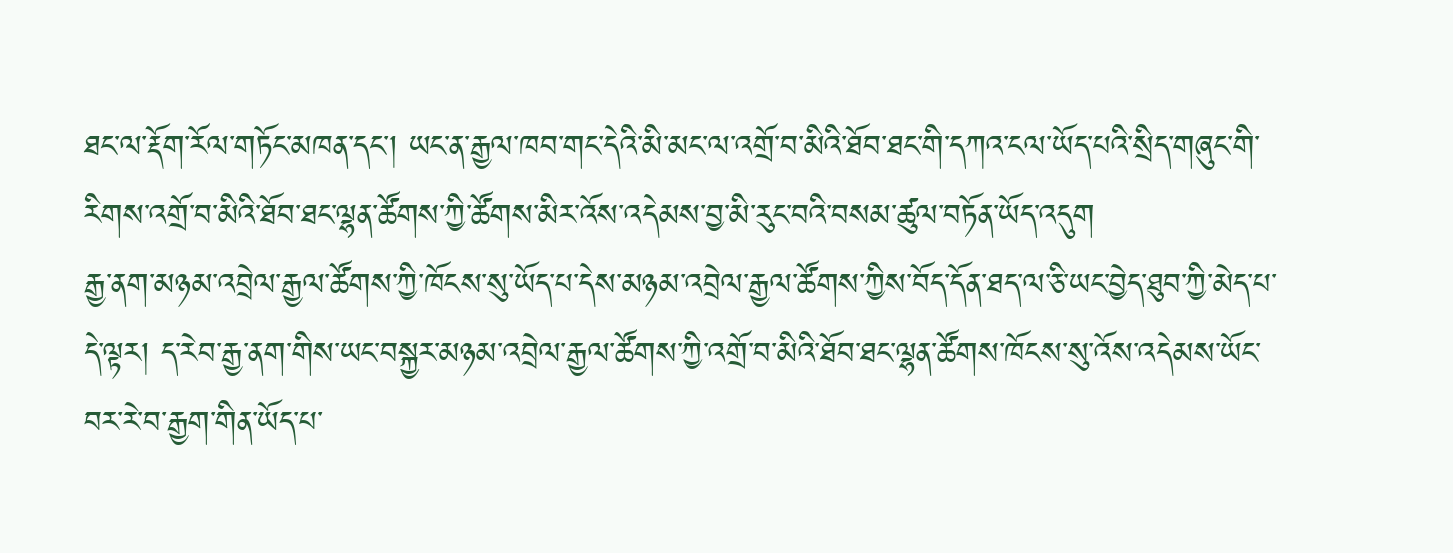ཐང་ལ་རྡོག་རོལ་གཏོང་མཁན་དང་། ཡང་ན་རྒྱལ་ཁབ་གང་དེའི་མི་མང་ལ་འགྲོ་བ་མིའི་ཐོབ་ཐང་གི་དཀའ་ངལ་ཡོད་པའི་སྲིད་གཞུང་གི་རིགས་འགྲོ་བ་མིའི་ཐོབ་ཐང་ལྷན་ཚོགས་ཀྱི་ཚོགས་མིར་འོས་འདེམས་བྱ་མི་རུང་བའི་བསམ་ཚུལ་བཏོན་ཡོད་འདུག
རྒྱ་ནག་མཉམ་འབྲེལ་རྒྱལ་ཚོགས་ཀྱི་ཁོངས་སུ་ཡོད་པ་དེས་མཉམ་འབྲེལ་རྒྱལ་ཚོགས་ཀྱིས་བོད་དོན་ཐད་ལ་ཅི་ཡང་བྱེད་ཐུབ་ཀྱི་མེད་པ་དེ་ལྟར། ད་རེབ་རྒྱ་ནག་གིས་ཡང་བསྐྱར་མཉམ་འབྲེལ་རྒྱལ་ཚོགས་ཀྱི་འགྲོ་བ་མིའི་ཐོབ་ཐང་ལྷན་ཚོགས་ཁོངས་སུ་འོས་འདེམས་ཡོང་བར་རེ་བ་རྒྱག་གིན་ཡོད་པ་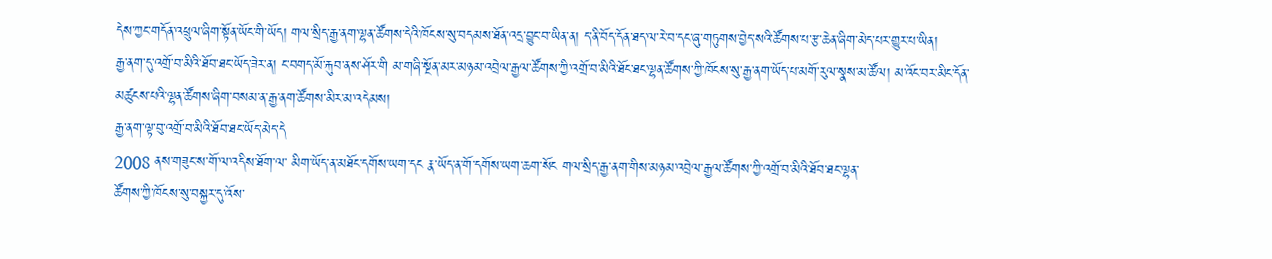དེས་ཀྱང་གདོན་འཕྲུལ་ཞིག་སྟོན་ཡོང་གི་ཡོད། གལ་སྲིད་རྒྱ་ནག་ལྷན་ཚོགས་དེའི་ཁོངས་སུ་བདམས་ཐོན་འདྲ་བྱུང་བ་ཡིན་ན། ད་ནི་བོད་དོན་ཐད་ལ་རེ་བ་དང་ཞུ་གཏུགས་བྱེད་སའི་ཚོགས་པ་རྩ་ཆེན་ཞིག་མེད་པར་གྱུར་པ་ཡིན།
རྒྱ་ནག་དུ་འགྲོ་བ་མིའི་ཐོབ་ཐང་ཡོད་ཟེར་ན། ང་བགད་མོ་རྐུབ་ནས་ཤོར་གི མ་གཞི་སྔོན་མར་མཉམ་འབྲེལ་རྒྱལ་ཚོགས་ཀྱི་འགྲོ་བ་མིའི་ཐོང་ཐང་ལྷན་ཚོགས་ཀྱི་ཁོངས་སུ་རྒྱ་ནག་ཡོད་པ་མགོ་རུལ་སྣས་མ་ཚོལ། མ་འོང་བར་མིང་དོན་མཚུངས་པའི་ལྷན་ཚོགས་ཞིག་བསམ་ན་རྒྱ་ནག་ཚོགས་མིར་མ་འདེམས།
རྒྱ་ནག་ལྟ་བུ་འགྲོ་བ་མིའི་ཐོབ་ཐང་ཡོད་མེད་དེ
2008 ནས་གཟུང་ས་གོ་ལ་འདིས་ཐོག་ལ་ མིག་ཡོད་ན་མཐོང་དགོས་ཡག་དང རྣ་ཡོད་ན་གོ་དགོས་ཡག་ཆག་སོང གལ་སྲིད་རྒྱ་ནག་གིས་མཉམ་འབྲེལ་རྒྱལ་ཚོགས་ཀྱི་འགྲོ་བ་མིའི་ཐོབ་ཐང་ལྷན་
ཚོགས་ཀྱི་ཁོངས་སུ་བསྐྱར་དུ་འོས་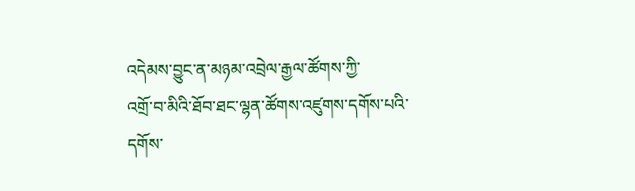འདེམས་བྱུང་ན་མཉམ་འབྲེལ་རྒྱལ་ཚོགས་ཀྱི་
འགྲོ་བ་མིའི་ཐོབ་ཐང་ལྷན་ཚོགས་འཛུགས་དགོས་པའི་དགོས་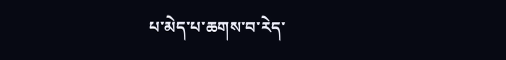པ་མེད་པ་ཆགས་བ་རེད་